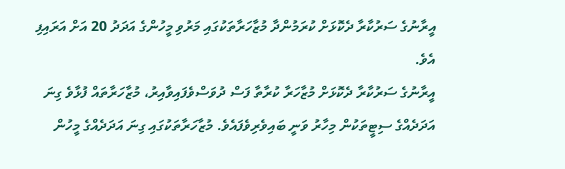އީރާނުގެ ސަރުކާރާ ދެކޮޅަށް ކުރަމުންދާ މުޒާހަރާތަކުގައި މަރުވި މީހުންގެ އަދަދު 20 އަށް އަރައިފި އެވެ.
އީރާނުގެ ސަރުކާރާ ދެކޮޅަށް މުޒާހަރާ ކުރާތާ ފަސް ދުވަސްވެފައިވާއިރު، މުޒާހަރާތައް ފުޅާވެ ގިނަ އަދަދެއްގެ ސިޓީތަކުން މިހާރު ވަނީ ބައިވެރިވެފައެވެ. މުޒާހަރާތަކުގައި ގިނަ އަދަދެއްގެ މީހުން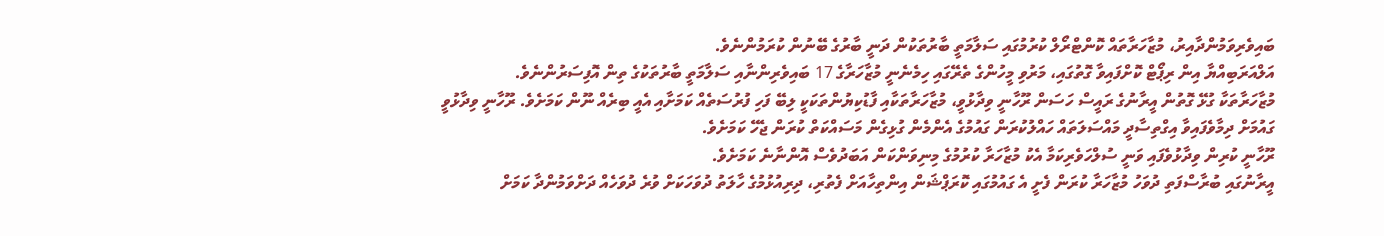ބައިވެރިވަމުންދާއިރު، މުޒާހަރާތައް ކޮންޓްރޯލް ކުރުމުގައި ސަލާމަތީ ބާރުތަކުން ދަނީ ބާރުގެ ބޭނުން ކުރަމުންނެވެ.
އަލްއަރަބިއްޔާ އިން ރިޕޯޓް ކޮށްފައިވާ ގޮތުގައި، މަރުވި މީހުންގެ ތެރޭގައި ހިމެނެނީ މުޒާހަރާގެ 17 ބައިވެރިންނާއި ސަލާމަތީ ބާރުތަކުގެ ތިން އޮފިސަރުންނެވެ.
މުޒާހަރާތަކާ ގުޅޭ ގޮތުން އީރާނުގެ ރައީސް ހަސަން ރޫހާނީ ވިދާޅުވީ، މުޒާހަރާތަކާއި ފާޑުކިޔުންތަކަކީ ލިބޭ ފަހި ފުރުސަތެއް ކަމަށާއި އެއީ ބިރެއް ނޫން ކަމަށެވެ. ރޫހާނީ ވިދާޅުވީ ގައުމަށް ދިމާވެފައިވާ އިގްތިސާދީ މައްސަލަތައް ހައްލުކުރަން ގައުމުގެ އެންމެން ގުޅިގެން މަސައްކަތް ކުރަން ޖެހޭ ކަމަށެވެ.
ރޫހާނީ ކުރިން ވިދާޅުވެފައި ވަނީ ސުލްހަވެރިކަމާ އެކު މުޒާހަރާ ކުރުމުގެ މިނިވަންކަން އަބަދުވެސް އޮންނާނެ ކަމަށެވެ.
އީރާނުގައި ބުރާސްފަތި ދުވަހު މުޒާހަރާ ކުރަން ފެށީ އެ ގައުމުގައި ކޮރަޕްޝަން އިންތިހާއަށް ފެތުރި، ދިރިއުޅުމުގެ ހާލަތު ދުވަހަކަށް ވުރެ ދުވަހެއް ދަށްވަމުންދާ ކަމަށް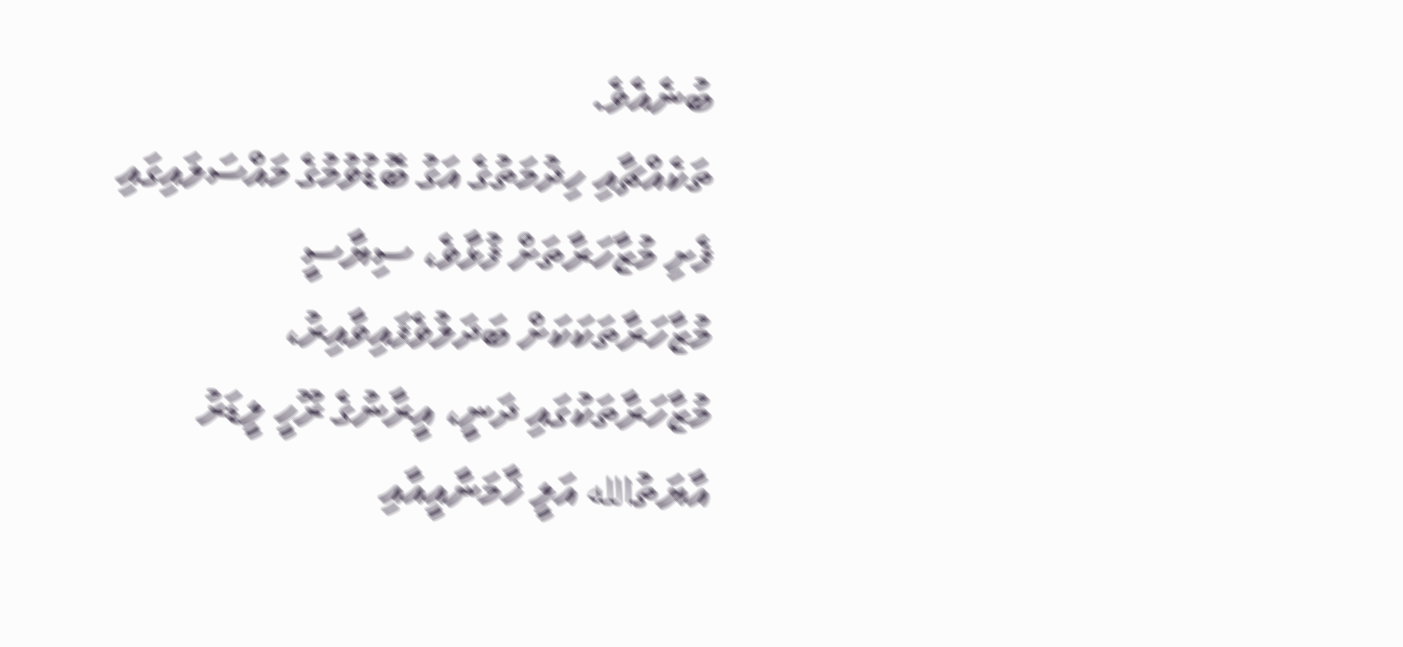ބުނެއެވެ.
ތަކެއްޗާއި ހިދުމަތުގެ އަގު ބޮޑުވުމުގެ މައްސަލައިގައި ފެށި މުޒާހަރާތަށް ފުޅާވެ، ސިޔާސީ މުޒާހަރާތަކަކަށް ބަދަލުވެފައިވާއިރު، މުޒާހަރާތަކުގައި ދަނީ، އީރާނުގެ ރޫހީ ލީޑަރު އާޔަތުالله އަލީ ޚާމަނާއީއާއި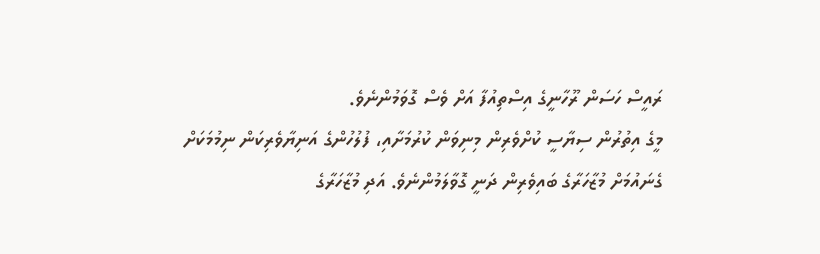ރައީސް ހަސަން ރޫހާނީގެ އިސްތިއުފާ އަށް ވެސް ގޮވަމުންނެވެ.
މީގެ އިތުރުން ސިޔާސީ ކުށްވެރިން މިނިވަން ކުރުމަށާއި، ފުލުހުންގެ އަނިޔާވެރިކަން ނިމުމަކަށް ގެނައުމަށް މުޒާހަރާގެ ބައިވެރިން ދަނީ ގޮވާލަމުންނެވެ. އަދި މުޒާހަރާގެ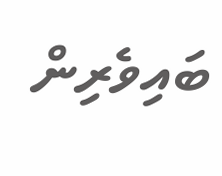ބައިވެރިން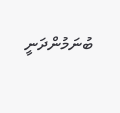ބުނަމުންދަނީ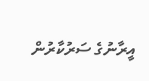އީރާނުގެ ސަރުކާރުން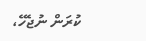ކުރަން ނުޖެހޭ،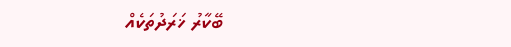ބޭކާރު ޚަރަދުތަކެއް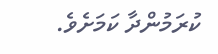ކުރަމުންދާ ކަމަށެވެ.